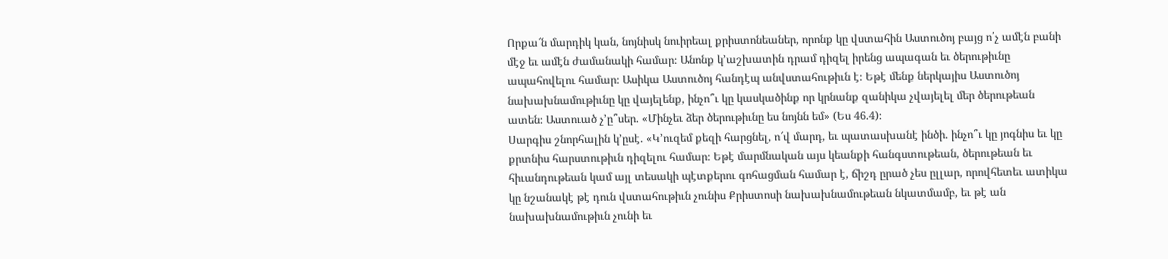Որքա՜ն մարդիկ կան, նոյնիսկ նուիրեալ քրիստոնեաներ, որոնք կը վստահին Աստուծոյ բայց ո՛չ ամէն բանի մէջ եւ ամէն ժամանակի համար։ Անոնք կ՚աշխատին դրամ դիզել իրենց ապագան եւ ծերութիւնը ապահովելու համար։ Ասիկա Աստուծոյ հանդէպ անվստահութիւն է։ Եթէ մենք ներկայիս Աստուծոյ նախախնամութիւնը կը վայելենք, ինչո՞ւ կը կասկածինք որ կրնանք զանիկա չվայելել մեր ծերութեան ատեն։ Աստուած չ՚ը՞սեր. «Մինչեւ ձեր ծերութիւնը ես նոյնն եմ» (Ես 46.4)։
Սարգիս շնորհալին կ՚ըսէ. «Կ՚ուզեմ քեզի հարցնել, ո՜վ մարդ, եւ պատասխանէ ինծի. ինչո՞ւ կը յոգնիս եւ կը քրտնիս հարստութիւն դիզելու համար։ Եթէ մարմնական այս կեանքի հանգստութեան, ծերութեան եւ հիւանդութեան կամ այլ տեսակի պէտքերու գոհացման համար է, ճիշդ ըրած չես ըլլար, որովհետեւ ատիկա կը նշանակէ թէ դուն վստահութիւն չունիս Քրիստոսի նախախնամութեան նկատմամբ, եւ թէ ան նախախնամութիւն չունի եւ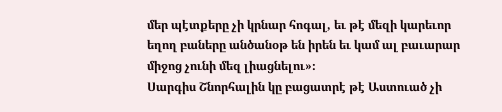մեր պէտքերը չի կրնար հոգալ, եւ թէ մեզի կարեւոր եղող բաները անծանօթ են իրեն եւ կամ ալ բաւարար միջոց չունի մեզ լիացնելու»։
Սարգիս Շնորհալին կը բացատրէ թէ Աստուած չի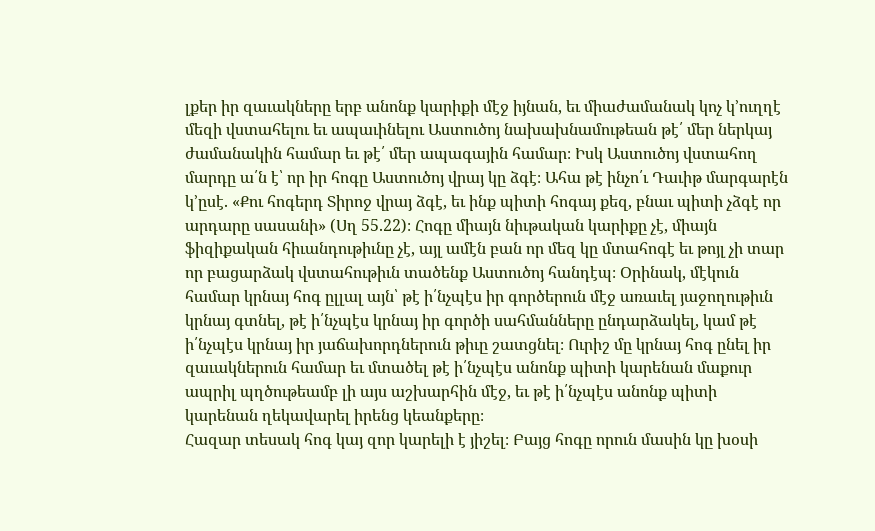լքեր իր զաւակները երբ անոնք կարիքի մէջ իյնան, եւ միաժամանակ կոչ կ՚ուղղէ մեզի վստահելու եւ ապաւինելու Աստուծոյ նախախնամութեան թէ՛ մեր ներկայ ժամանակին համար եւ թէ՛ մեր ապագային համար։ Իսկ Աստուծոյ վստահող մարդը ա՛ն է՝ որ իր հոգը Աստուծոյ վրայ կը ձգէ։ Ահա թէ ինչո՛ւ Դաւիթ մարգարէն կ՚ըսէ. «Քու հոգերդ Տիրոջ վրայ ձգէ, եւ ինք պիտի հոգայ քեզ, բնաւ պիտի չձգէ որ արդարը սասանի» (Սղ 55.22)։ Հոգը միայն նիւթական կարիքը չէ, միայն ֆիզիքական հիւանդութիւնը չէ, այլ ամէն բան որ մեզ կը մտահոգէ եւ թոյլ չի տար որ բացարձակ վստահութիւն տածենք Աստուծոյ հանդէպ։ Օրինակ, մէկուն համար կրնայ հոգ ըլլալ այն՝ թէ ի՛նչպէս իր գործերուն մէջ առաւել յաջողութիւն կրնայ գտնել, թէ ի՛նչպէս կրնայ իր գործի սահմանները ընդարձակել, կամ թէ ի՛նչպէս կրնայ իր յաճախորդներուն թիւը շատցնել։ Ուրիշ մը կրնայ հոգ ընել իր զաւակներուն համար եւ մտածել թէ ի՛նչպէս անոնք պիտի կարենան մաքուր ապրիլ պղծութեամբ լի այս աշխարհին մէջ, եւ թէ ի՛նչպէս անոնք պիտի կարենան ղեկավարել իրենց կեանքերը։
Հազար տեսակ հոգ կայ զոր կարելի է յիշել։ Բայց հոգը որուն մասին կը խօսի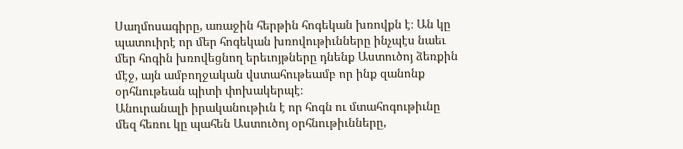Սաղմոսագիրը, առաջին հերթին հոգեկան խռովքն է։ Ան կը պատուիրէ որ մեր հոգեկան խռովութիւնները ինչպէս նաեւ մեր հոգին խռովեցնող երեւոյթները դնենք Աստուծոյ ձեռքին մէջ, այն ամբողջական վստահութեամբ որ ինք զանոնք օրհնութեան պիտի փոխակերպէ։
Անուրանալի իրականութիւն է որ հոգն ու մտահոգութիւնը մեզ հեռու կը պահեն Աստուծոյ օրհնութիւնները,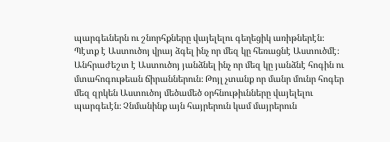պարգեւներն ու շնորհքները վայելելու գեղեցիկ առիթներէն։ Պէտք է Աստուծոյ վրայ ձգել ինչ որ մեզ կը հեռացնէ Աստուծմէ։ Անհրաժեշտ է Աստուծոյ յանձնել ինչ որ մեզ կը յանձնէ հոգին ու մտահոգութեան ճիրաններուն։ Թոյլ չտանք որ մանր մունր հոգեր մեզ զրկեն Աստուծոյ մեծամեծ օրհնութիւնները վայելելու պարգեւէն։ Չնմանինք այն հայրերուն կամ մայրերուն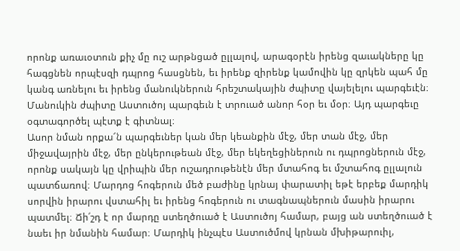որոնք առաւօտուն քիչ մը ուշ արթնցած ըլլալով, արագօրէն իրենց զաւակները կը հագցնեն որպէսզի դպրոց հասցնեն, եւ իրենք զիրենք կամովին կը զրկեն պահ մը կանգ առնելու եւ իրենց մանուկներուն հրեշտակային ժպիտը վայելելու պարգեւէն։ Մանուկին ժպիտը Աստուծոյ պարգեւն է տրուած անոր հօր եւ մօր։ Այդ պարգեւը օգտագործել պէտք է գիտնալ։
Ասոր նման որքա՜ն պարգեւներ կան մեր կեանքին մէջ, մեր տան մէջ, մեր միջավայրին մէջ, մեր ընկերութեան մէջ, մեր եկեղեցիներուն ու դպրոցներուն մէջ, որոնք սակայն կը վրիպին մեր ուշադրութենէն մեր մտահոգ եւ մշտահոգ ըլլալուն պատճառով։ Մարդոց հոգերուն մեծ բաժինը կրնայ փարատիլ եթէ երբեք մարդիկ սորվին իրարու վստահիլ եւ իրենց հոգերուն ու տագնապներուն մասին իրարու պատմել։ Ճի՛շդ է որ մարդը ստեղծուած է Աստուծոյ համար, բայց ան ստեղծուած է նաեւ իր նմանին համար։ Մարդիկ ինչպէս Աստուծմով կրնան մխիթարուիլ,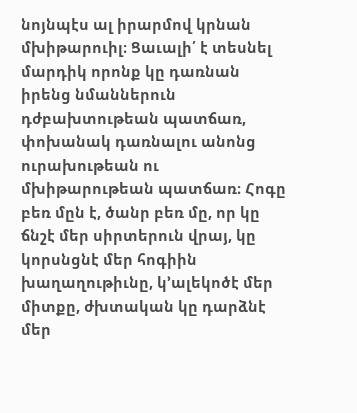նոյնպէս ալ իրարմով կրնան մխիթարուիլ։ Ցաւալի՛ է տեսնել մարդիկ որոնք կը դառնան իրենց նմաններուն դժբախտութեան պատճառ, փոխանակ դառնալու անոնց ուրախութեան ու մխիթարութեան պատճառ։ Հոգը բեռ մըն է, ծանր բեռ մը, որ կը ճնշէ մեր սիրտերուն վրայ, կը կորսնցնէ մեր հոգիին խաղաղութիւնը, կ՚ալեկոծէ մեր միտքը, ժխտական կը դարձնէ մեր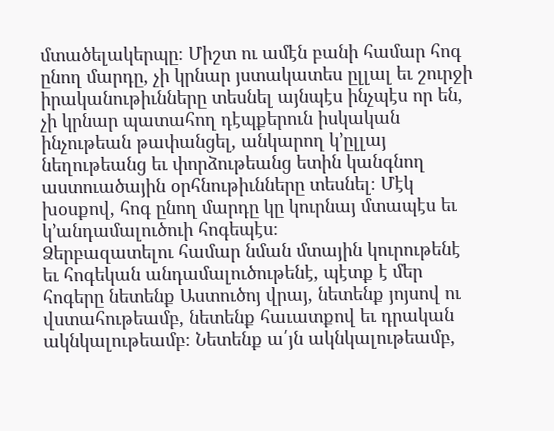մտածելակերպը։ Միշտ ու ամէն բանի համար հոգ ընող մարդը, չի կրնար յստակատես ըլլալ եւ շուրջի իրականութիւնները տեսնել այնպէս ինչպէս որ են, չի կրնար պատահող դէպքերուն իսկական ինչութեան թափանցել, անկարող կ՚ըլլայ նեղութեանց եւ փորձութեանց ետին կանգնող աստուածային օրհնութիւնները տեսնել։ Մէկ խօսքով, հոգ ընող մարդը կը կուրնայ մտապէս եւ կ՚անդամալուծուի հոգեպէս։
Ձերբազատելու համար նման մտային կուրութենէ եւ հոգեկան անդամալուծութենէ, պէտք է մեր հոգերը նետենք Աստուծոյ վրայ, նետենք յոյսով ու վստահութեամբ, նետենք հաւատքով եւ դրական ակնկալութեամբ։ Նետենք ա՛յն ակնկալութեամբ,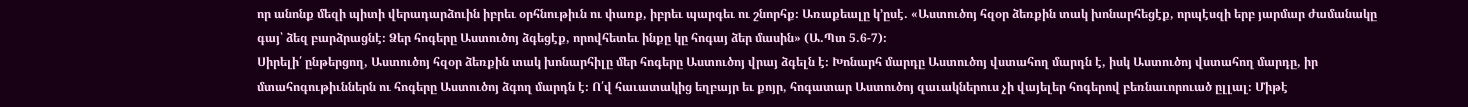որ անոնք մեզի պիտի վերադարձուին իբրեւ օրհնութիւն ու փառք, իբրեւ պարգեւ ու շնորհք։ Առաքեալը կ՚ըսէ. «Աստուծոյ հզօր ձեռքին տակ խոնարհեցէք, որպէսզի երբ յարմար ժամանակը գայ՝ ձեզ բարձրացնէ։ Ձեր հոգերը Աստուծոյ ձգեցէք, որովհետեւ ինքը կը հոգայ ձեր մասին» (Ա.Պտ 5.6-7)։
Սիրելի՛ ընթերցող, Աստուծոյ հզօր ձեռքին տակ խոնարհիլը մեր հոգերը Աստուծոյ վրայ ձգելն է։ Խոնարհ մարդը Աստուծոյ վստահող մարդն է, իսկ Աստուծոյ վստահող մարդը, իր մտահոգութիւններն ու հոգերը Աստուծոյ ձգող մարդն է։ Ո՛վ հաւատակից եղբայր եւ քոյր, հոգատար Աստուծոյ զաւակներուս չի վայելեր հոգերով բեռնաւորուած ըլլալ։ Միթէ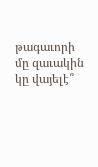թագաւորի մը զաւակին կը վայելէ՞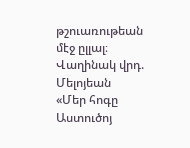թշուառութեան մէջ ըլլալ։
Վաղինակ վրդ. Մելոյեան
«Մեր հոգը Աստուծոյ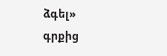ձգել» գրքից